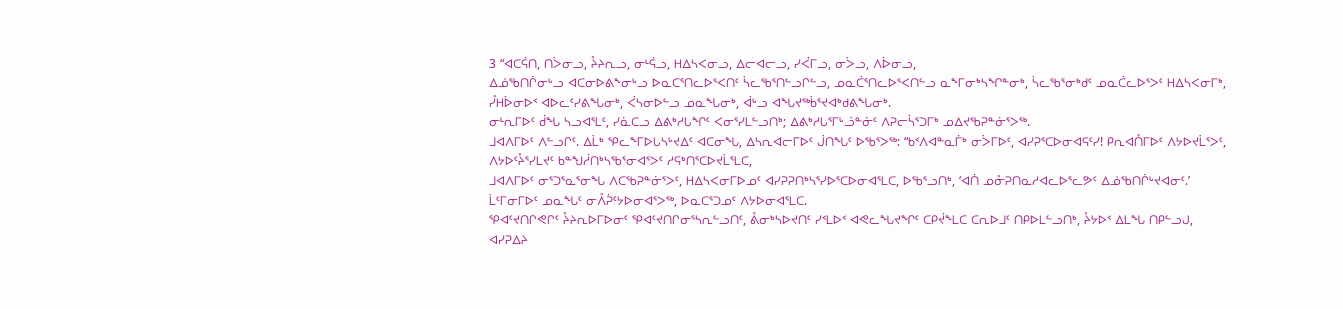3 “ᐊᑕᕌᑎ, ᑎᐴᓂᓗ, ᔧᔨᕆᓗ, ᓂᒻᕌᓗ, ᕼᐃᓴᐸᓂᓗ, ᐃᓕᐊᓕᓗ, ᓯᐹᒥᓗ, ᓂᐴᓗ, ᐱᐆᓂᓗ,
ᐃᓅᖃᑎᒌᓂᒡᓗ ᐊᑕᓂᐅᕕᖕᓂᒡᓗ ᐅᓇᑕᕐᑎᓚᐅᕐᐸᑎᑦ ᓵᓚᖃᕐᑎᓪᓗᒋᓪᓗ, ᓄᓇᑖᕐᑎᓚᐅᕐᐸᑎᓪᓗ ᓇᖕᒥᓂᒃᓴᖏᓐᓂᒃ, ᓵᓚᖃᕐᓂᒃᑯᑦ ᓄᓇᑖᓚᐅᕐᐳᑦ ᕼᐃᓴᐸᓂᒥᒃ, ᓮᕼᐆᓂᐅᑉ ᐊᐅᓚᑦᓯᕕᖓᓂᒃ, ᐹᓴᓂᐅᓪᓗ ᓄᓇᖓᓂᒃ, ᐋᒡᓗ ᐊᖓᔪᖅᑳᕐᔪᐊᒃᑯᕕᖓᓂᒃ.
ᓂᒻᕆᒥᐅᑦ ᑰᖓ ᓴᓗᐊᕐᒪᑦ, ᓯᓈᑕᓗ ᐃᕕᒃᓱᒐᖏᑦ ᐸᓂᕐᓯᒪᓪᓗᑎᒃ; ᐃᕕᒃᓱᒐᕐᒥᒡᓘᓐᓃᑦ ᐱᕈᓕᓵᕐᑐᒥᒃ ᓄᐃᔪᖃᕈᓐᓃᕐᐳᖅ.
ᒧᐊᐱᒥᐅᑦ ᐱᓪᓗᒋᑦ. ᐃᒫᒃ ᕿᓚᖕᒥᐅᒐᓴᒡᔪᐃᑦ ᐊᑕᓂᖓ, ᐃᓴᕆᐊᓕᒥᐅᑦ ᒎᑎᖓᑦ ᐅᖃᕐᐳᖅ: “ᑲᑉᐱᐊᓐᓇᒦᒃ ᓂᐴᒥᐅᑦ, ᐊᓯᕈᕐᑕᐅᓂᐊᕋᑦᓯ! ᑭᕆᐊᑍᒥᐅᑦ ᐱᔭᐅᔪᒫᕐᐳᑦ, ᐱᔭᐅᑦᔧᕐᓯᒪᔪᑦ ᑲᓐᖑᓲᑎᒃᓴᖃᕐᓂᐊᕐᐳᑦ ᓱᕋᒃᑎᕐᑕᐅᔪᒫᕐᒪᑕ,
ᒧᐊᐱᒥᐅᑦ ᓂᕐᑐᕐᓇᕐᓂᖓ ᐱᑕᖃᕈᓐᓃᕐᐳᑦ, ᕼᐃᓴᐸᓂᒥᐅᓄᑦ ᐊᓯᕈᕈᑎᒃᓴᕐᓯᐅᕐᑕᐅᓂᐊᕐᒪᑕ, ᐅᖃᕐᓗᑎᒃ, ‘ᐊᑏ ᓄᓁᕈᑎᓇᓱᐊᓚᐅᕐᓚᕗᑦ ᐃᓅᖃᑎᒌᒡᔪᐊᓂᑦ.’ ᒫᑦᒥᓂᒥᐅᑦ ᓄᓇᖓᑦ ᓂᐰᕉᑦᔭᐅᓂᐊᕐᐳᖅ, ᐅᓇᑕᕐᑐᓄᑦ ᐱᔭᐅᓂᐊᕐᒪᑕ.
ᕿᐊᑦᔪᑎᒋᕙᒋᑦ ᔧᔨᕆᐅᒥᐅᓂᑦ ᕿᐊᑦᔪᑎᒋᓂᕐᓴᕆᓪᓗᑎᑦ, ᕔᓂᒃᓴᐅᔪᑎᑦ ᓯᑉᒪᐅᑉ ᐊᕙᓚᖓᔪᖏᑦ ᑕᑭᔫᖕᒪᑕ ᑕᕆᐅᒧᑦ ᑎᑭᐅᒪᓪᓗᑎᒃ, ᔧᔭᐅᑉ ᐃᒪᖓ ᑎᑭᓪᓗᒍ, ᐊᓯᕈᐃᔨ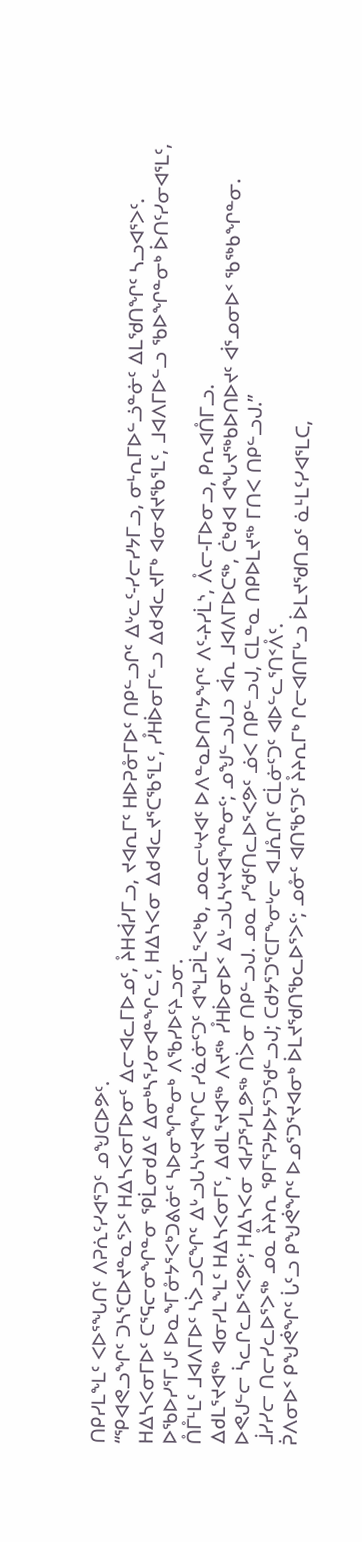ᑎᑭᓯᒪᖕᒪᑦ ᐸᐅᕐᖓᑎᑦ ᐱᕈᕇᑦᓯᐊᕐᑐᑦ ᓄᖑᑕᐅᕗᑦ.
“ᕿᐊᕙᓗᖏᑦ ᑐᓴᕐᑕᐅᔪᓐᓇᕐᐳᑦ ᕼᐃᓴᐸᓂᒥᐅᓂᑦ ᐃᓕᐊᓚᒥᐅᓄᑦ, ᔧᕼᐋᓯᒥᓗ, ᔪᐊᕆᒥᑦ ᕼᐅᕈᓁᒥᐅᑦ ᑎᑭᓪᓗᒋᑦ ᐃᒡᓚᑦ-ᓯᓕᓯᔭᒥᓗ, ᓂᒻᕆᒥᐅᓪᓘᓐᓃᑦ ᐃᒪᖁᑎᖏᑦ ᓴᓗᐊᕐᐳᑦ.
ᕼᐃᓴᐸᓂᒥᐅᑦ ᑕᕐᕋᓕᓂᖏᓐᓂ ᕿᒫᓂᑯᐃᑦ ᐃᓂᒃᓴᕐᓯᓂᐊᓐᖏᓚᑦ, ᕼᐃᓴᐸᓂ ᐃᑯᐊᓚᔪᕐᑕᖃᕐᒪᑦ, ᓮᕼᐆᓂᒥᓪᓗ ᐃᑯᐊᓚᔪᒥᒃ ᐊᓂᐊᔪᖃᕐᒪᑦ, ᒧᐊᐱᒥᐅᓪᓗ ᖃᐅᖏᓐᓂᒃ ᐆᑎᑦᓯᓂᐊᕐᒪᑦ, ᐅᖃᐅᓯᕐᒥᒍᑦ ᐅᓇᖕᒥᓁᔭᕐᐸᒃᑐᕕᓃᑦ ᓴᐅᓂᖏᓐᓂᒃ ᐱᖃᓯᐅᑦᔨᓗᓂ.
ᑍᒤᒻᒪᑦ ᒧᐊᐱᒥᐅᑦ ᓴᐴᓗᑕᖏᑦ ᐃᒡᓗᒐᓴᒡᔪᐊᖏᑕ ᓯᓈᓃᑦᑐᑦ ᐊᖕᒪᕈᒫᕐᐸᒃᑲ, ᓄᓇᓕᒡᔪᐊᑦ ᐅᐱᓐᓇᐅᑎᒋᔭᖏᑦ ᐱᑦ-ᔨᓯᒫᔅ, ᐰᓕ-ᒥᐅᓂᓗ, ᑭᕆᐊᑍᒥᓗ.
ᐃᑯᒪᕐᔪᐊᖅ ᐊᓂᓯᒪᖕᒪᑦ ᕼᐃᓴᐸᓂᒥᑦ, ᐃᑯᒪᕐᔪᐊᖅ ᐱᔪᖅ ᓮᕼᐆᓂᐅᑉ ᐃᒡᓗᒐᓴᒡᔪᐊᖏᓐᓂᑦ; ᓄᖑᓪᓗᒍᓗ ᐋᕆ ᒧᐊᐱᒥᐅᑕᖅ, ᑖᒃᑯᐊ ᐊᖓᔪᖅᑲᐅᑎᐅᔪᑦ ᐋᕐᓄᓂᐅᑉ ᖃᖅᑲᖏᓐᓂ.
ᐅᕙᒍᓪᓕ ᓵᓚᒋᓚᐅᕐᐸᕗᑦ; ᕼᐃᓴᐸᓂ ᐊᓯᕈᕐᓯᒪᕗᖅ ᑎᐴᓂ ᑎᑭᓪᓗᒍ. ᓄᓇ ᓯᖁᑦᑎᓚᐅᕐᐸᕗᑦ ᓅᐸ ᑎᑭᓪᓗᒍ, ᑕᒪᓐᓇ ᑎᑭᐅᒪᔪᖅ ᒥᑎᐸ ᑎᑭᓪᓗᒍ.”
ᒨᓯᓯᓕ ᑎᓕᓯᓚᐅᕐᐳᖅ ᓄᓇ ᔧᔨᕆ ᕿᒥᕐᕈᔭᐅᔭᕐᑐᖁᓪᓗᒍ; ᑕᑯᔭᕐᑐᕐᑕᒥᖕᓂᒡᓕ ᐊᒧᕅᑎᑦ ᑕᒫᓃᑦᑐᑦ ᐊᐅᓪᓚᕐᑎᑉᐰᑦ.
ᕉᐱᓂᐅᑉ ᑭᖑᕚᖏᑦ ᒑᑦᓗ ᑭᖑᕚᖏᑦ ᐅᓄᕐᑐᕐᔪᐊᓂᒃ ᐆᒪᔪᖁᑎᖃᓚᐅᕐᐳᑦ; ᓄᓁᑦ ᐊᑎᖃᕐᑐᑦ ᔧᔨᕆᒥᒃ ᒋᓕᐊᑎᒥᒡᓗ ᐆᒪᔪᖁᑎᓄᑦ ᓈᒻᒪᑦᓯᐊᕐᒪᑕ,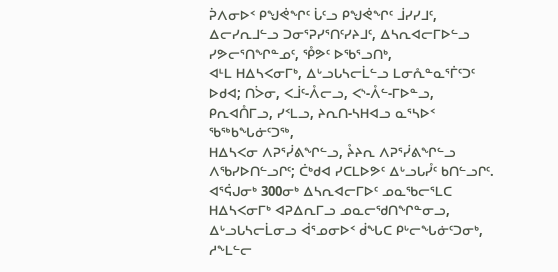ᕉᐱᓂᐅᑉ ᑭᖑᕚᖏᑦ ᒑᑦᓗ ᑭᖑᕚᖏᑦ ᒨᓯᓯᒧᑦ, ᐃᓕᓯᕆᒧᓪᓗ ᑐᓂᕐᕈᓯᕐᑎᑦᓯᔨᒧᑦ, ᐃᓴᕆᐊᓕᒥᐅᓪᓗ ᓯᕗᓕᕐᑎᖏᓐᓄᑦ, ᕾᕗᑦ ᐅᖃᕐᓗᑎᒃ,
ᐊᒻᒪ ᕼᐃᓴᐸᓂᒥᒃ, ᐃᒡᓗᒐᓴᓕᒫᓪᓗ ᒪᓂᕅᓐᓇᕐᒦᑦᑐᑦ ᐅᑯᐊ; ᑎᐴᓂ, ᐸᒨᑦ-ᐰᓕᓗ, ᐸᔅ-ᐰᓪ-ᒥᐅᓐᓗ,
ᑭᕆᐊᑍᒥᓗ, ᓯᑉᒪᓗ, ᔨᕆᑎ-ᓴᕼᐊᓗ ᓇᕐᓴᐅᑉ ᖃᖅᑲᖓᓃᑦᑐᖅ,
ᕼᐃᓴᐸᓂ ᐱᕈᕐᓰᕕᖏᓪᓗ, ᔧᔨᕆ ᐱᕈᕐᓰᕕᖏᓪᓗ ᐱᖃᓯᐅᑎᓪᓗᒋᑦ; ᑖᒃᑯᐊ ᓯᑕᒪᐅᕗᑦ ᐃᒡᓗᒐᓮᑦ ᑲᑎᓪᓗᒋᑦ.
ᐊᕐᕌᒍᓂᒃ 300ᓂᒃ ᐃᓴᕆᐊᓕᒥᐅᑦ ᓄᓇᖃᓕᕐᒪᑕ ᕼᐃᓴᐸᓂᒥᒃ ᐊᕈᐃᕆᒥᓗ ᓄᓇᓕᖁᑎᖏᓐᓂᓗ, ᐃᒡᓗᒐᓴᓕᒫᓂᓗ ᐋᕐᓄᓂᐅᑉ ᑰᖓᑕ ᑭᒡᓕᖓᓃᑦᑐᓂᒃ, ᓱᖕᒪᓪᓕ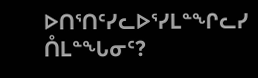ᐅᑎᕐᑎᑦᓯᓚᐅᕐᓯᒪᓐᖏᓚᓯ ᑍᒪᓐᖓᓂᑦ?